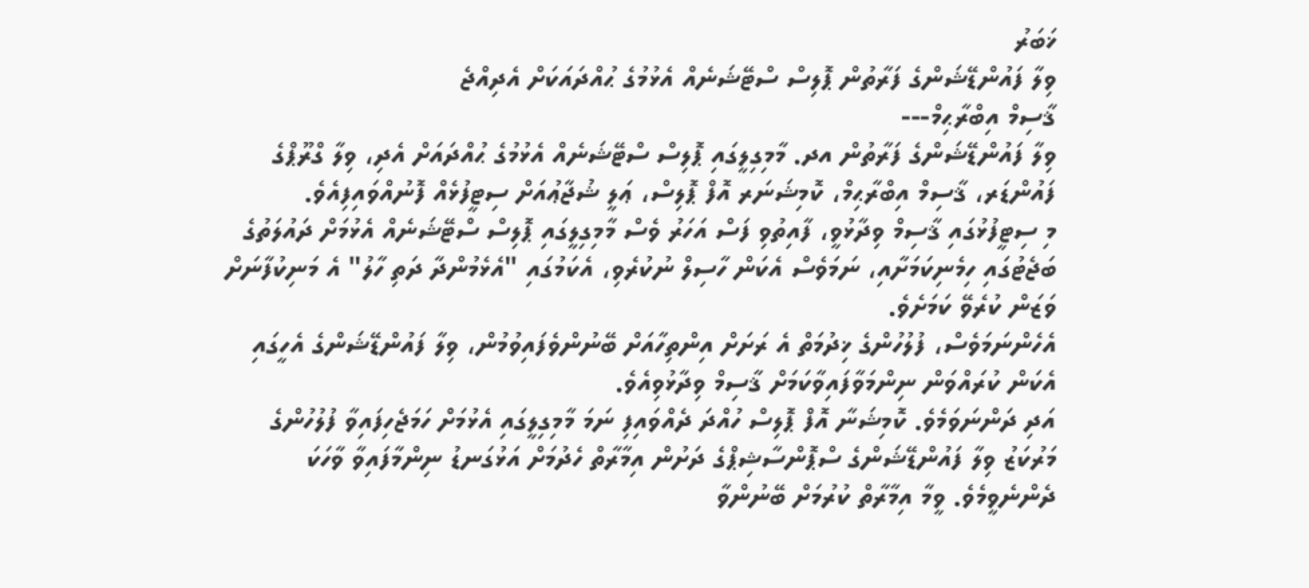ޚަބަރު
ވިލާ ފައުންޑޭޝަންގެ ފަރާތުން ޕޮލިސް ސްޓޭޝަނެއް އެޅުމުގެ ޙުއްދައަކަށް އެދިއްޖެ
ޤާސިމް އިބްރާޙިމް---
ވިލާ ފައުންޑޭޝަންގެ ފަރާތުން އދ. މާމިގިލީގައި ޕޮލިސް ސްޓޭޝަނެއް އެޅުމުގެ ޙުއްދައަށް އެދި، ވިލާ ގްރޫޕްގެ ފައުންޑަރ، ޤާސިމް އިބްރާޙިމް، ކޮމިޝަނަރ އޮފް ޕޮލިސް، ޢަލީ ޝުޖާޢުއަށް ސިޓީފުޅެއް ފޮނުއްވައިފިއެވެ.
މި ސިޓީފުޅުގައި ޤާސިމް ވިދާޅުވީ، ފާއިތުވި ފަސް އަހަރު ވެސް މާމިގިލީގައި ޕޮލިސް ސްޓޭޝަނެއް އެޅުމަށް ދައުލަތުގެ ބަޖެޓުގައި ހިމެނިކަމަށާއި، ނަމަވެސް އެކަން ހާސިލް ނުކުރެވި، އެކަމުގައި "އެޅެމުންދާ ދަތި ހާލު" އެ މަނިކުފާނަށް ވަޒަން ކުރެވޭ ކަމަށެވެ.
އެހެންނަމަވެސް، ފުލުހުންގެ ޚިދުމަތް އެ ރަށަށް އިންތިހާއަށް ބޭނުންވެފައިވުމުން، ވިލާ ފައުންޑޭޝަންގެ އެހީގައި އެކަން ކުރައްވަން ނިންމަވާފައިވާކަމަށް ޤާސިމް ވިދާޅުވިއެވެ.
އަދި ދަންނަވަމެވެ. ކޮމިޝަނާ އޮފް ޕޮލިސް ހުއްދަ ދެއްވައިފި ނަމަ މާމިގިލީގައި އެޅުމަށް ހަމަޖެހިފައިވާ ފުލުހުންގެ މަރުކަޒު ވިލާ ފައުންޑޭޝަންގެ ސްޕޮންސާޝިޕްގެ ދަށުން އިމާރާތް ހެދުމަށް އަޅުގަނޑު ނިންމާފައިވާ ވާހަކަ ދެންނެވީމެވެ. ވީމާ އިމާރާތް ކުރުމަށް ބޭނުންވާ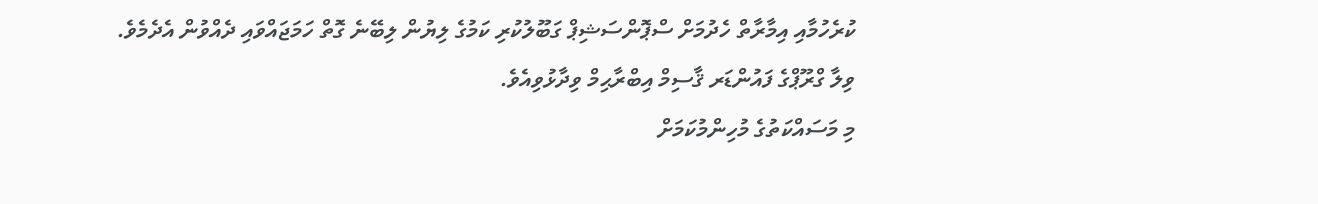ކުރެހުމާއި އިމާރާތް ހެދުމަށް ސްޕޮންސަޝިޕް ގަބޫލުކުރި ކަމުގެ ލިޔުން ލިބޭނެ ގޮތް ހަމަޖައްވައި ދެއްވުން އެދެމެވެ.
ވިލާ ގްރޫޕްގެ ފައުންޑަރ ޤާސިމް އިބްރާޙިމް ވިދާޅުވިއެވެ.
މި މަސައްކަތުގެ މުހިންމުކަމަށް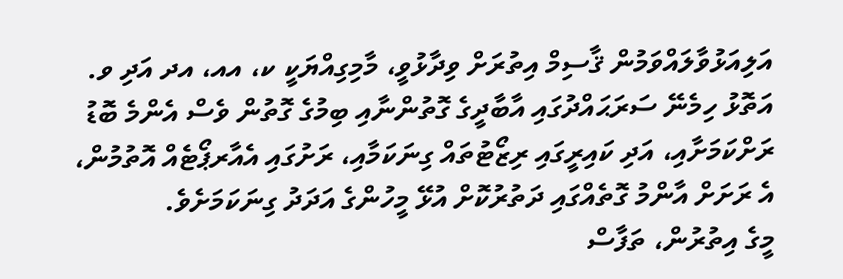އަލިއަޅުވާލައްވަމުން ޤާސިމް އިތުރަށް ވިދާޅުވީ، މާމިގިއްޔަކީ ކ، އއ، އދ އަދި ވ. އަތޮޅު ހިމެނޭ ސަރަޙައްދުގައި އާބާދީގެ ގޮތުންނާއި ބިމުގެ ގޮތުން ވެސް އެންމެ ބޮޑު ރަށްކަމަށާއި، އަދި ކައިރީގައި ރިޒޯޓުތައް ގިނަކަމާއި، ރަށުގައި އެއާރޕޯޓެއް އޮތުމުން، އެ ރަށަށް އާންމު ގޮތެއްގައި ދަތުރުކޮށް އުޅޭ މީހުންގެ އަދަދު ގިނަކަމަށެވެ.
މީގެ އިތުރުން، ތަފާސް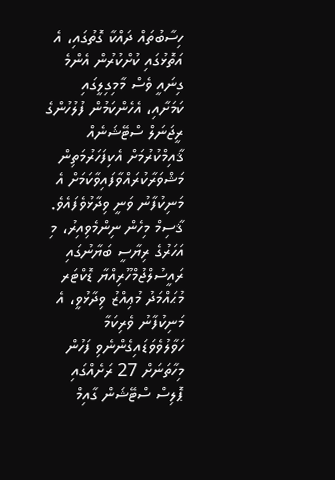ހިސާބުތައް ދައްކާ ގޮތުގައި، އެ އަތޮޅުގައި ކުށްކުރުން އެންމެ ގިނައީ ވެސް މާމިގިލީގައި ކަމަށާއި، އެހެންކަމުން ފުލުހުންގެ ރީޖަނަލް ސްޓޭޝަނެއް ޤާއިމްކުރުމަށް އެކިފަހަރުމަތިން މަޝްވަރާކުރައްވާފައިވާކަމަށް އެ މަނިކުފާނު ވަނީ ވިދާޅުވެފައެވެ.
ޤާސިމް މިހެން ނިންމެވިއިރު، މި އަހަރުގެ ރިޔާސީ ބަޔާނުގައި ރައީސުލްޖުމްހޫރިއްޔާ ޑޮކްޓަރ މުޙައްމަދު މުޢިއްޒު ވިދާޅުވީ، އެ މަނިކުފާނު ވެރިކަމާ ހަވާލުވެވަޑައިގެންނެވި ފަހުން މިހާތަނަށް 27 ރަށެއްގައި ޕޮލިސް ސްޓޭޝަން ގާއިމް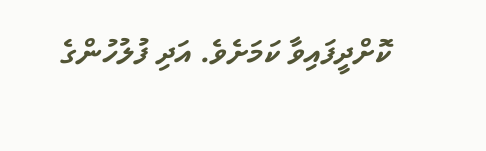ކޮށްދީފައިވާ ކަމަށެވެ. އަދި ފުލުހުންގެ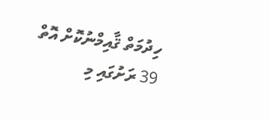ހިދުމަތް ޤާއިމްނުކޮށް އޮތް 39 ރަށުގައި މި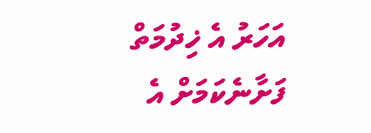އަހަރު އެ ޚިދުމަތް ފަށާނެކަމަށް އެ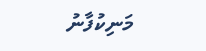މަނިކުފާނު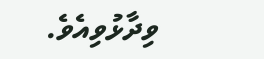ވިދާޅުވިއެވެ.